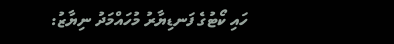ހައި ކޯޓުގެ ފަނޑިޔާރު މުހައްމަދު ނިޔާޒު: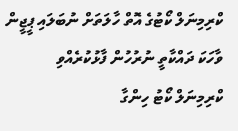ކްރިމިނަލް ކޯޓުގެ އޮތް ހާލަތަށް ނުބަލައި ޕީޖީން ވާހަކަ ދައްކާތީ ނުރުހުން ފާޅުކުރެއްވި
ކްރިމިނަލް ކޯޓު ހިންގާ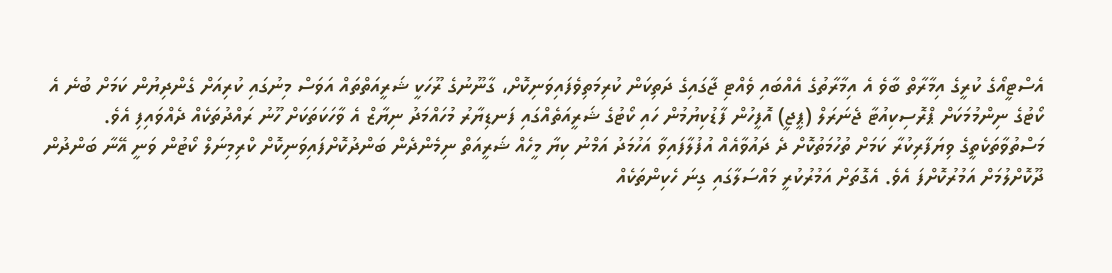އެސްޓީއޯގެ ކުރީގެ އިމާރާތް ބާވެ އެ އިމާރާތުގެ އެއްބައި ވެއްޓި ޖާގައިގެ ދަތިކަން ކުރިމަތިވެފައިވަނިކޮށް، ގާނޫނުގެ ރޫހަކީ ޝަރީއަތްތައް އަވަސް މިނުގައި ކުރިއަށް ގެންދިޔުން ކަމަށް ބުނެ އެ ކޯޓުގެ ނިންމުމަކަށް ޕްރޮސިކިއުޓާ ޖެނަރަލް (ޕީޖީ) އޮފީހުން ފާޑުކިޔުމުން ހައި ކޯޓުގެ ޝަރީއަތެއްގައި ފަނޑިޔާރު މުހައްމަދު ނިޔާޒް އެ ވާހަކަތަކަށް ހޫނު ރައްދުތަކެއް ދެއްވައިފި އެވެ.
މަސްތުވާތަކެތީގެ ވިޔަފާރިކުރާ ކަމަށް ތުހުމަތުކޮށް ދެ ދައުވާއެއް އުފުލާފައިވާ އަހުމަދު އަމްނު ކިޔާ މީހެއް ޝަރީއަތް ނިމެންދެން ބަންދުކޮށްފައިވަނިކޮށް ކްރިމިނަލް ކޯޓުން ވަނީ އޭނާ ބަންދުން ދޫކޮށްލުމަށް އަމުރުކޮށްފަ އެވެ. އެގޮތަށް އަމުރުކުރީ މައްސަލާގައި ގިނަ ހެކިންތަކެއް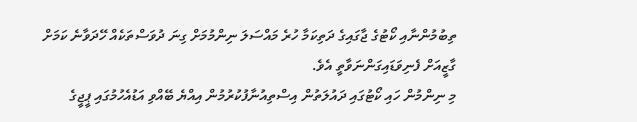ތިބުމުންނާއި ކޯޓުގެ ޖާގައިގެ ދަތިކަމާ ހުރެ މައްސަލަ ނިންމުމަށް ގިނަ ދުވަސްތަކެއް ހޭދަވާނެ ކަމަށް ގާޒީއަށް ފެނިވަޑައިގަންނަވާތީ އެވެ.
މި ނިންމުން ހައި ކޯޓުގައި ދައުލަތުން އިސްތިއުނާފުކުރުމުން އިއްޔެ ބޭއްވި އަޑުއެހުމުގައި ޕީޖީގެ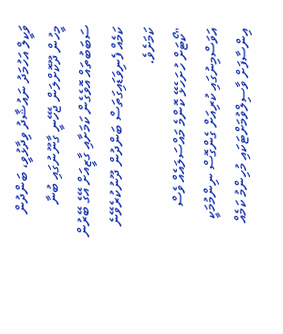ވަކީލް އަހުމަދު ނައުޝާދު ވިދާޅުވީ، ބަންދުން މީހުން ދޫކޮށްލަން ޖެހޭނީ ގާނޫނުގައި ބުނާ ސަބަބުތައް އޮވެގެން ކަމަށާއި ގާޒީއަށް އޭގެ ބޭރުން ކަމެއް ފެނިވަޑައިގަތަސް ބަންދުން ދޫނުކުރެވޭނެ ކަމަށެވެ.
"ކޯޓަށް ހުށަހެޅޭ ކޮންމެ މައްސަލައެއް ވެސް އަވަސްމިނުގައި ކުރިއަށް ގެންގޮސް ނިންމުމަކީ އިންސާފަށް ވާސިލްވުމަށްޓަކައި މުހިންމު ކަމެއް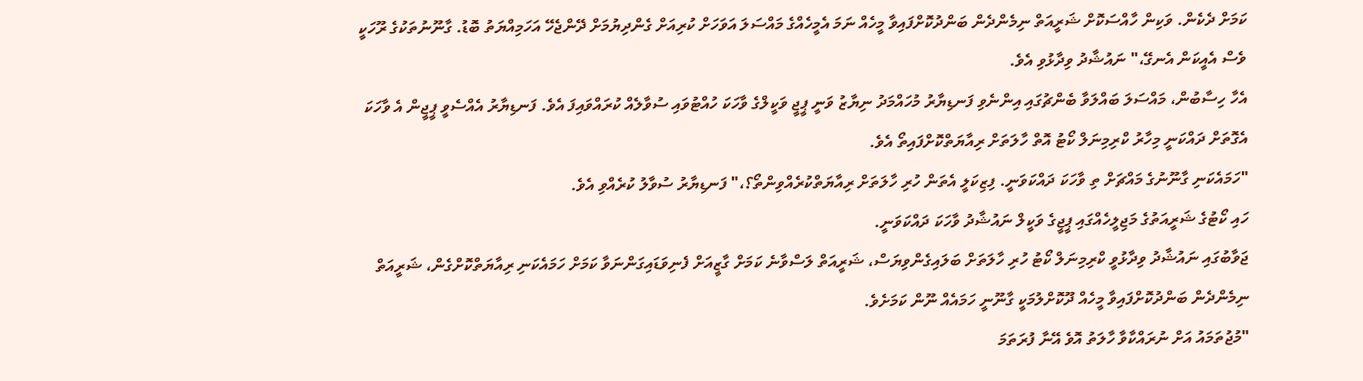ކަމަށް ދެކެން. ވަކިން ހާއްސަކޮށް ޝަރީއަތް ނިމެންދެން ބަންދުކޮށްފައިވާ މީހެއް ނަމަ އެމީހެއްގެ މައްސަލަ އަވަހަށް ކުރިއަށް ގެންދިޔުމަށް ދޭންޖެހޭ އަހަމިއްޔަތު ބޮޑު. ގާނޫނުތަކުގެ ރޫހަކީ ވެސް އެއީކަން އެނގޭ،" ނައުޝާދު ވިދާޅުވި އެވެ.
އެހާ ހިސާބުން، މައްސަލަ ބައްލަވާ ބެންޗުގައި އިންނެވި ފަނޑިޔާރު މުހައްމަދު ނިޔާޒު ވަނީ ޕީޖީ ވަކީލްގެ ވާހަކަ ހުއްޓުވައި ސުވާލެއް ކުރައްވައިފަ އެވެ. ފަނޑިޔާރު އެއްސެވީ ޕީޖީން އެ ވާހަކަ އެގޮތަށް ދައްކަނީ މިހާރު ކްރިމިނަލް ކޯޓު އޮތް ހާލަތަށް ރިއާޔަތްކޮށްފައިތޯ އެވެ.
"ހަމައެކަނި ގާނޫނުގެ މައްޗަށް ތި ވާހަކަ ދައްކަވަނީ. ފިޒިކަލީ އެތަން ހުރި ހާލަތަށް ރިއާޔަތްކުރެއްވިންތޯ؟،" ފަނޑިޔާރު ސުވާލު ކުރެއްވި އެވެ.
ހައި ކޯޓުގެ ޝަރީއަތުގެ މަޖިލީހެއްގައި ޕީޖީގެ ވަކީލް ނައުޝާދު ވާހަކަ ދައްކަވަނީ.
ޖަވާބުގައި ނައުޝާދު ވިދާޅުވީ ކްރިމިނަލް ކޯޓު ހުރި ހާލަތަށް ބަލައިގެންވިޔަސް، ޝަރީއަތް ލަސްވާނެ ކަމަށް ގާޒީއަށް ފެނިވަޑައިގަންނަވާ ކަމަށް ހަމައެކަނި ރިއާޔަތްކޮށްގެން، ޝަރީއަތް ނިމެންދެން ބަންދުކޮށްފައިވާ މީހެއް ދޫކޮށްލުމަކީ ގާނޫނީ ހަމައެއް ނޫން ކަމަށެވެ.
"މުޖުތަމައު އަށް ނުރައްކާވާ ހާލަތު އޮވެ އޭނާ ފުރަތަމަ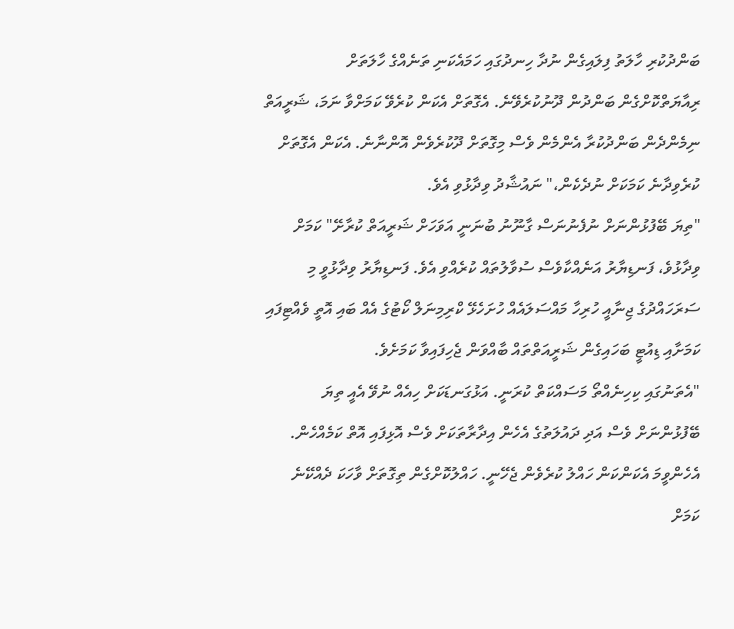ބަންދުކުރި ހާލަތު ފިލައިގެން ނުދާ ހިނދުގައި ހަމައެކަނި ތަނެއްގެ ހާލަތަށް ރިއާޔަތްކޮށްގެން ބަންދުން ދޫނުކުރެވޭނެ. އެގޮތަށް އެކަން ކުރެވޭ ކަމަށްވާ ނަމަ، ޝަރީއަތް ނިމެންދެން ބަންދުކުރާ އެންމެން ވެސް މިގޮތަށް ދޫކުރެވެން އޮންނާނެ. އެކަން އެގޮތަށް ކުރެވިދާނެ ކަމަކަށް ނުދެކެން،" ނައުޝާދު ވިދާޅުވި އެވެ.
"ތިޔަ ބޭފުޅުންނަށް ނުފެނުނަސް ގާނޫނު ބުނަނީ އަވަހަށް ޝަރީއަތް ކުރާށޭ" ކަމަށް ވިދާޅުވެ، ފަނޑިޔާރު އަނެއްކާވެސް ސުވާލުތައް ކުރެއްވި އެވެ. ފަނޑިޔާރު ވިދާޅުވީ މި ސަރަހައްދުގެ ޖިނާއީ ހުރިހާ މައްސަލައެއް ހުށަހެޅޭ ކްރިމިނަލް ކޯޓުގެ އެއް ބައި އޮތީ ވެއްޓިފައި ކަމަށާއި ޑިއުޓީ ބަހައިގެން ޝަރީއަތްތައް ބާއްވަން ޖެހިފައިވާ ކަމަށެވެ.
"އެތަނުގައި ކިހިނެއްތޯ މަސައްކަތް ކުރަނީ. އަޅުގަނޑަކަށް ހިއެއް ނުވޭ އެއީ ތިޔަ ބޭފުޅުންނަށް ވެސް އަދި ދައުލަތުގެ އެހެން އިދާރާތަކަށް ވެސް އޮޅިފައި އޮތް ކަމެއްހެން. އެހެންވީމަ އެކަންކަން ހައްލު ކުރެވެން ޖެހޭނީ. ހައްލުކޮށްގެން ތިގޮތަށް ވާހަކަ ދެއްކޭނެ ކަމަށް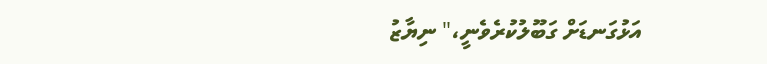އަޅުގަނޑަށް ގަބޫލުކުރެވެނީ،" ނިޔާޒު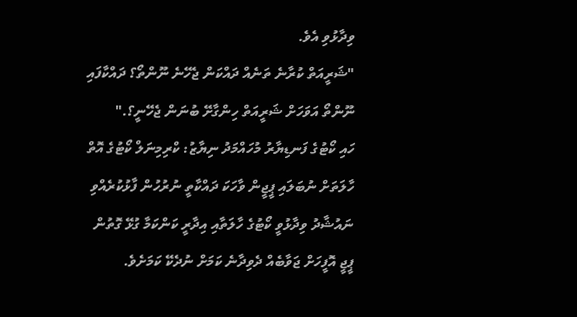ވިދާޅުވި އެވެ.
"ޝަރީއަތް ކުރާނެ ތަނެއް ދައްކަން ޖެހޭނެ ނޫންތޯ؟ ދައްކާފައި ނޫންތޯ އަވަހަށް ޝަރީއަތް ހިންގާށޭ ބުނަން ޖެހޭނީ؟."
ހައި ކޯޓުގެ ފަނޑިޔާރު މުހައްމަދު ނިޔާޒު: ކްރިމިނަލް ކޯޓުގެ އޮތް ހާލަތަށް ނުބަލައި ޕީޖީން ވާހަކަ ދައްކާތީ ނުރުހުން ފާޅުކުރެއްވި
ނައުޝާދު ވިދާޅުވީ ކޯޓުގެ ހާލަތާއި އިދާރީ ކަންކަމާ ގުޅޭ ގޮތުން ޕީޖީ އޮފީހަށް ޖަވާބެއް ދެވިދާނެ ކަމަށް ނުދެކޭ ކަމަށެވެ.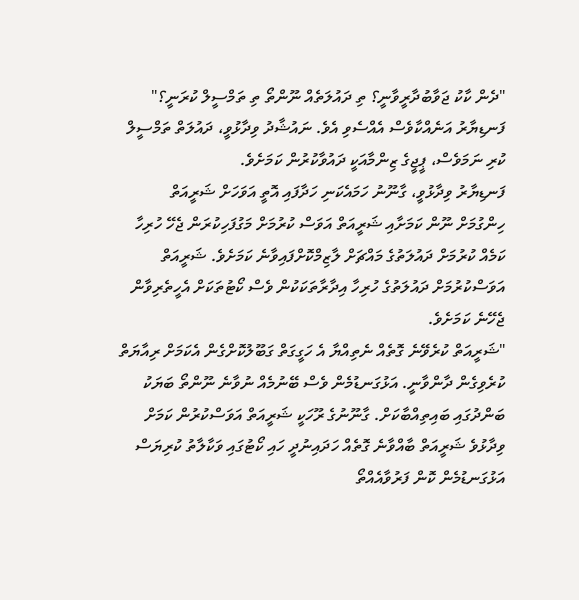"ދެން ކާކު ޖަވާބުދާރީވާނީ؟ ތި ދައުލަތެއް ނޫންތޯ ތި ތަމްސީލް ކުރަނީ؟" ފަނޑިޔާރު އަނެއްކާވެސް އެއްސެވި އެވެ. ނައުޝާދު ވިދާޅުވީ، ދައުލަތް ތަމްސީލް ކުރި ނަމަވެސް، ޕީޖީގެ ޒިންމާއަކީ ދައުވާކުރުން ކަމަށެވެ.
ފަނޑިޔާރު ވިދާޅުވީ، ގާނޫނު ހަމައެކަނި ހަދާފައި އޮތީ އަވަހަށް ޝަރީއަތް ހިންގުމަށް ނޫން ކަމަށާއި ޝަރީއަތް އަވަސް ކުރުމަށް މަގުފަހިކުރަން ޖެހޭ ހުރިހާ ކަމެއް ކުރުމަށް ދައުލަތުގެ މައްޗަށް ލާޒިމްކޮށްފައިވާނެ ކަމަށެވެ. ޝަރީއަތް އަވަސްކުރުމަށް ދައުލަތުގެ ހުރިހާ އިދާރާތަކަކުން ވެސް ކޯޓުތަކަށް އެހީތެރިވާން ޖެހޭނެ ކަމަށެވެ.
"ޝަރީއަތް ކުރެވޭނެ ގޮތެއް ނެތިއްޔާ އެ ހަގީގަތް ގަބޫލުކޮށްގެން އެކަމަށް ރިއާޔަތް ކުރެވިގެން ދާންވާނީ. އަޅުގަނޑުމެން ވެސް ބޭނުމެއް ނުވާނެ ނޫންތޯ ބަޔަކު ބަންދުގައި ބައިތިއްބާކަށް. ގާނޫނުގެ ރޫހަކީ ޝަރީއަތް އަވަސްކުރުން ކަމަށް ވިދާޅުވެ ޝަރީއަތް ބާއްވާނެ ގޮތެއް ހަދައިނުދީ ހައި ކޯޓުގައި ވަކާލާތު ކުރިޔަސް އަޅުގަނޑުމެން ކޮން ފަރުވާއެއްތޯ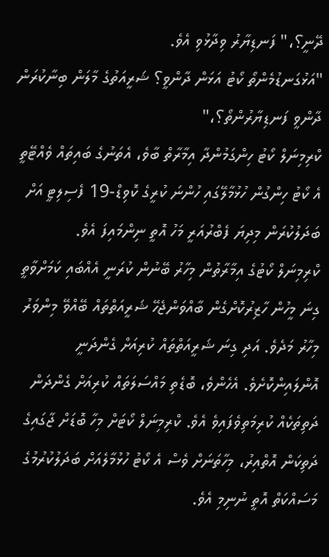ދޭނީ؟،" ފަނޑިޔާރު ވިދާޅުވި އެވެ.
"އަޅުގަނޑުމެންތޯ ކޯޓު އަޅަން ދާންވީ؟ ޝަރީއަތުގެ މާލަން ބިނާކުރަން ދާންވީ ފަނޑިޔާރުންތޯ؟،"
ކްރިމިނަލް ކޯޓު ހިންގަމުންދާ އިމާރާތް ބާވެ، އެތަނުގެ ބައިތައް ވެއްޓޭތީ އެ ކޯޓު ހިންގުން ހުޅުމާލޭގައި ހުންނަ ކުރީގެ ކޮވިޑް-19 ފެސިލިޓީ އަށް ބަދަލުކުރަން މިދިޔަ ފެބްރުއަރީ މަހު އޮތީ ނިންމައިފަ އެވެ.
ކްރިމިނަލް ކޯޓުގެ އިމާރާތުން މިހާރު ބޭނުން ކުރަނީ އެއްބައި ކަމަށްވާތީ ގިނަ މީހުން ހާޒިރުކޮށްގެން ބާއްވަންޖެހޭ ޝަރީއަތްތައް ބޭއްވޭ މިންވަރު މިހާރު މަދެވެ. އަދި ގިނަ ޝަރީއަތްތައް ކުރިއަށް ގެންދަނީ އޮންލައިންކޮށެވެ. އެހެންވެ، ބޮޑެތި މައްސަލަތައް ކުރިއަށް ގެންދަން ދަތިތަކެއް ކުރިމަތިވެފައިވެ އެވެ. ކްރިމިނަލް ކޯޓަށް މިހާ ބޮޑަށް ޖާގައިގެ ދަތިކަން އޮތްއިރު، މިހާތަނަށް ވެސް އެ ކޯޓު ހުޅުމާލެއަށް ބަދަލުކުރުމުގެ މަސައްކަތް އޮތީ ނުނިމި އެވެ.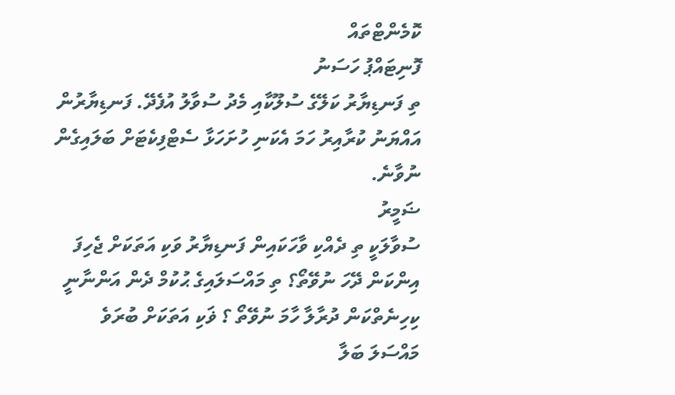ކޮމެންޓްތައް
ފޮނިޓައްޕު ހަސަނު
ތި ފަނޑިޔާރު ކަލޭގެ ސުލޫކާއި މެދު ސުވާލު އުފެދޭ. ފަނޑިޔާރުން އައްޔަނު ކުރާއިރު ހަމަ އެކަނި ހުށަހަޅާ ސެޓްފިކެޓަށް ބަލައިގެން ނުވާނެ.
ޟަމީރު
ސުވާލަކީ ތި ދެއްކި ވާހަކައިން ފަނޑިޔާރު ވަކި އަތަކަށް ޖެހިފަ އިންކަން ދޭހަ ނުވޭތޯ؟ ތި މައްސަލައިގެ ޙުކުމް ދެން އަންނާނީ ކިހިނެތްކަން ދުރާލާ ހާމަ ނުވޭތޯ ؟ ޥަކި އަތަކަށް ބުރަވެ މައްސަލަ ބަލާ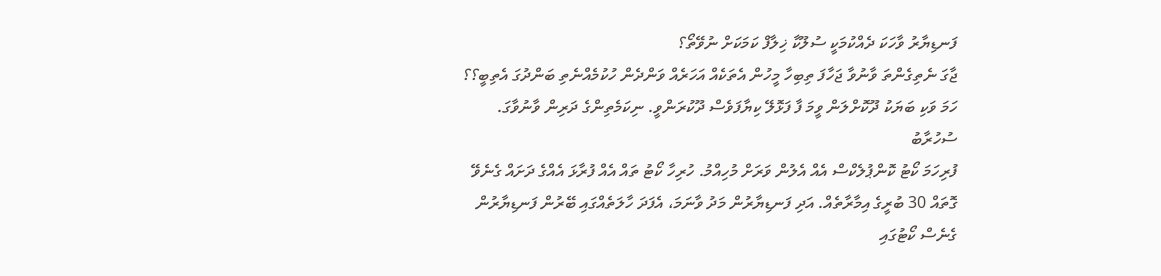ފަނޑިޔާރު ވާހަކަ ދެއްކުމަކީ ސުލޫކާ ޚިލާފް ކަމަކަށް ނުވޭތޯ؟
ޖާގަ ނެތިގެންތަ ވާނުވާ ޖަހާފަ ތިބިހާ މީހުން އެތަކެއް އަހަރެއް ވަންދެން ހުކުމެއްނެތި ބަންދުގަ އެތިބީ؟؟ ހަމަ ވަކި ބަޔަކު ދޫކޮށްލަން ވީމަ ފާ ފަޅޮލޭ ކިޔާފަވެސް ދޫކުރަންވީ. ނިކަމެތިންގެ ދަރިން ވާނުވާގަ.
ސުހުރާބު
ފުރިހަމަ ކޯޓު ކޮންޕުލެކްސް އެއް އެލުން ވަރަށް މުހިއްމު. ހުރިހާ ކޯޓު ތައް އެއް ފުރާޅަ އެއްގެ ދަށައް ގެނެވޭ ގޮތައް 30 ބުރީގެ އިމާރާތެއް. އަދި ފަނޑިޔާރުން މަދު ވާނަމަ، އެފަދަ ހާލަތެއްގައި ބޭރުން ފަނޑިޔާރުން ގެނެސް ކޯޓުގައި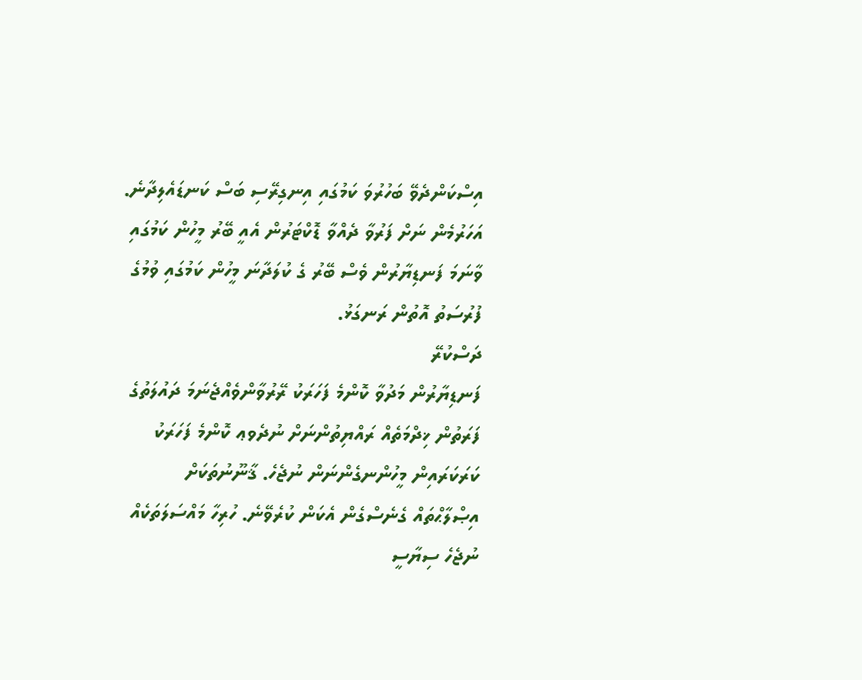އިސްކަންދެވޭ ބަހުރުވަ ކަމުގައި އިނގިރޭސި ބަސް ކަނޑައެލިދާނެ. އަހަރުމެން ނަށް ފަރުވާ ދެއްވާ ޑޮކްޓަރުން އެއީ ބޭރު މީހުން ކަމުގައި ވާނަމަ ފަނޑިޔާރުން ވެސް ބޭރު ގެ ކުލަދާނަ މީހުން ކަމުގައި ވުމުގެ ފުރުސަތު އޮތުން ރަނގަޅު.
ދަސްކުރޭ
ފަނޑިޔާރުން މަދުވާ ކޮންމެ ފަހަރަކު ރޭރުވާންވެއްޖެނަމަ ދައުލަތުގެ ފަރަތުން ޚިދްމަތެއް ރައްޔިތުންނަށް ނުދެވޢ ކޮންމެ ފަހަރަކު ކަރަކަރައިން މީހުންނގެންނަން ނުޖެހެ. ޤާނޫނުތަކަށް އިޞްލާޙްތައް ގެނެސްގެން އެކަން ކުރެވޭނެ. ހުރިހާ މައްސަލަތަކެއް ނުޖެހެ ސިޔާސީ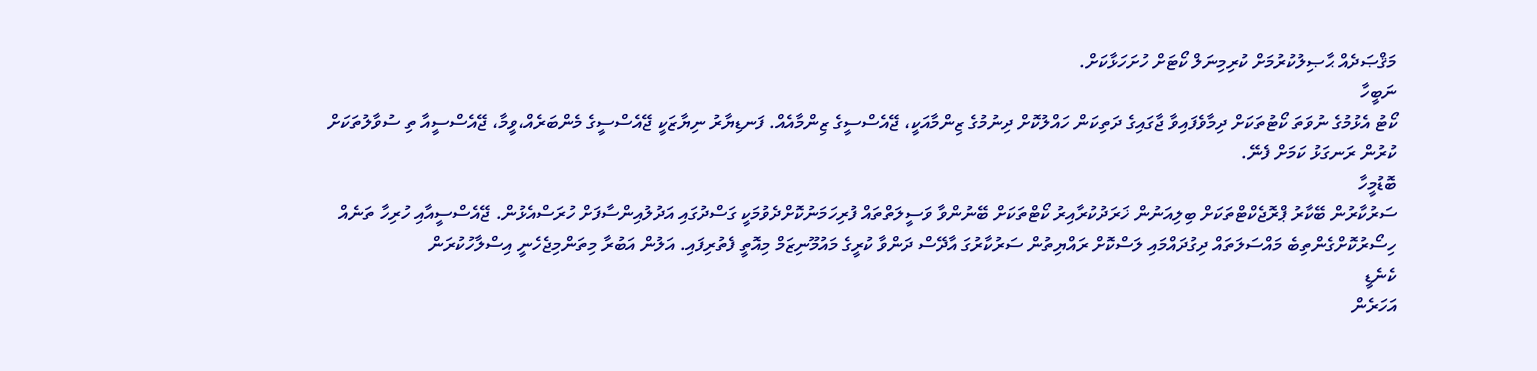މަޤްޞަދެއް ޙާޞިލުކުރުމަށް ކުރިމިނަލް ކޯޓަށް ހުށަހަޅާކަށް.
ނަބީހާ
ކޯޓު އެޅުމުގެ ނުވަތަ ކޯޓުތަކަށް ދިމާވެފައިވާ ޖާގައިގެ ދަތިކަން ހައްލުކޮށް ދިނުމުގެ ޒިންމާއަކީ، ޖޭއެސްސީގެ ޒިންމާއެއް. ފަނޑިޔާރު ނިޔާޒަކީ ޖޭއެސްސީގެ މެންބަރެއް،ވީމާ، ޖޭއެސްސީއާ ތި ސުވާލުތަކަށް ކުރުން ރަނގަޅު ކަމަށް ފެނޭ.
ބޮޑުމީހާ
ސަރުކާރުން ބޭކާރު ޕްރޮޖެކްޓްތަކަށް ބިލިއަނުން ޚަރަދުކުރާއިރު ކޯޓްތަކަށް ބޭނުންވާ ވަސީލަތްތައް ފުރިހަމަނުކޮށްދެވުމަކީ ގަސްދުގައި އަދުލުއިންސާފަށް ހުރަސްއެޅުން. ޖޭއެސްސީއާއި ހުރިހާ ތަނެއް ހިސޯރުކޮށްގެންތިބެ މައްސަލަތައް ދިގުދައްމައި ލަސްކޮށް ރައްޔިތުން ސަރުކާރުގަ އާދޭސް ދަންވާ ކުރީގެ މައުމޫނިޒަމް މިއޮތީ ފެތުރިފައި. އަލުން އަބުރާ މިތަންމިޖެހެނީ އިސްލާހުކުރަން
ކެނެޑީ
އަހަރެން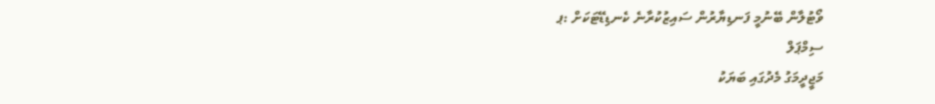ވޯޓުލާން ބޭނުމީ ފަނޑިޔާރުން ސައިޒުކުރާނެ ކެނޑިޑޭޓަކަށް :ޕ
ސިމްޕަލް
މަޖީދީމަގު މެދުގައި ބަޔަކު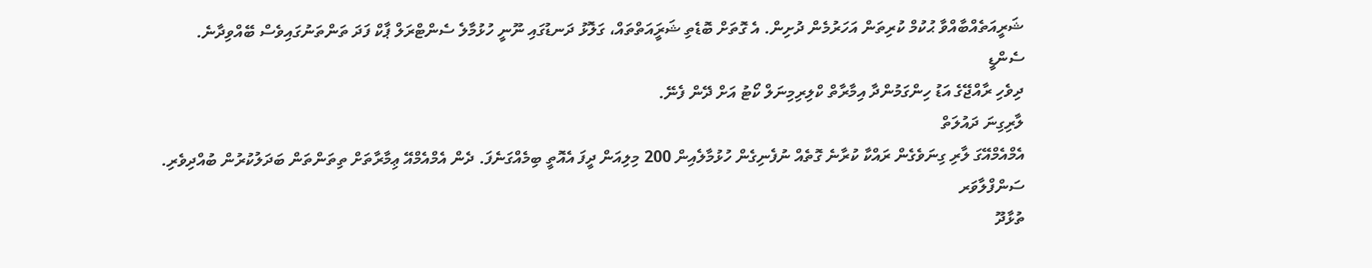ޝަރީއަތެއްބާއްވާ ޙުކުމް ކުރިތަން އަހަރުމެން ދުށިން. އެ ގޮތަށް ބޮޑެތި ޝަރީައަތްތައް، ގަލޮޅު ދަނޑުގައި ނޫނީ ހުޅުމާލެ ސެންޓްރަލް ޕާކް ފަދަ ތަންތަނުގައިވެސް ބޭއްވިދާނެ.
ސެންޑީ
ދިވެހި ރާއްޖޭގެ އަޑު ހިންގަމުންދާ އިމާރާތް ކްލިރިމިނަލް ކޯޓު އަށް ދޭން ފެނޭ.
ލާރިގިނަ ދައުލަތް
އެމްއެމްއޭގަ ލާރި ގިނަވެގެން ރައްކާ ކުރާނެ ގޮތެއް ނުފެނިގެން ހުޅުމާލެއިން 200 މިލިއަން ދީފަ އެއޮތީ ބިމެއްގަނެފަ. ދެން އެމްއެމްއޭ ޢިމާރާތަށް ތިތަންތަން ބަދަލުކުރުން ބުއްދިވެރި.
ސަންފްލާވަރ
ތުޅާދޫ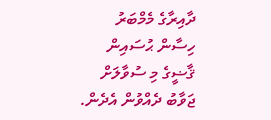ދާއިރާގެ މެމްބަރު ހިސާން ޙުސައިން ޤާޟީގެ މި ސުވާލަށް ޖަވާބު ދެއްވުން އެދެން.